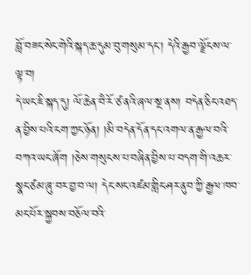བློ་བཟང་སེང་གེའི་སྐད་ཆ་དུམ་བུ་གསུམ་དང་། དེའི་རྒྱབ་ལྗོངས་ལ་ལྟ་བ།
དེ་ཡང་ཇི་སྐད་དུ། ལོ་ཆེན་བཻ་རོ་ཙ་ནའི་ཞལ་སྔ་ནས། བདེན་ཅིང་འཐད་ན་བྱིས་པའི་ངག་ཀྱང་ཉོན། །མི་བདེན་དོན་དང་འགལ་ན་རྒྱལ་བའི་བཀའ་ཡང་ཞོག །ཅེས་གསུངས་པ་བཞིན་བྱིས་པ་བདག་གི་འཆར་སྣང་ཙམ་ཞུ་བར་བྱ་བ་ལ། དེང་སང་འཛམ་གླིང་ཤར་ནུབ་ཀྱི་རྒྱལ་ཁབ་མང་པོར་སྐྱབས་བཅོལ་བའི་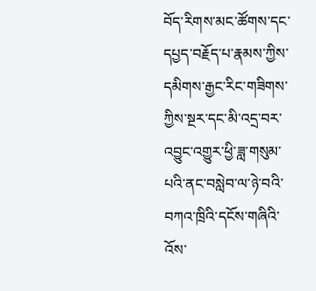བོད་རིགས་མང་ཚོགས་དང་དཔྱད་བརྗོད་པ་རྣམས་ཀྱིས་དམིགས་རྒྱང་རིང་གཟིགས་ཀྱིས་སྔར་དང་མི་འདྲ་བར་འབྱུང་འགྱུར་ཕྱི་ཟླ་གསུམ་པའི་ནང་བསླེབ་ལ་ཉེ་བའི་བཀའ་ཁྲིའི་དངོས་གཞིའི་འོས་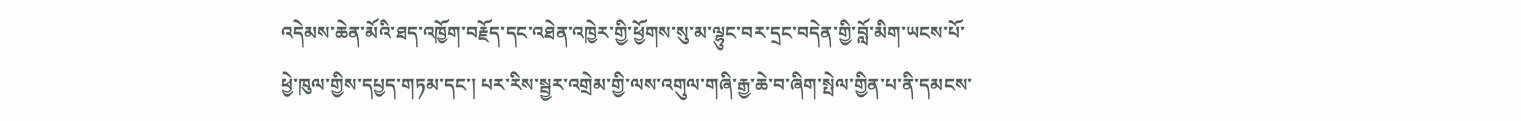འདེམས་ཆེན་མོའི་ཐད་འཁྱོག་བརྗོད་དང་འཐེན་འཁྱེར་གྱི་ཕྱོགས་སུ་མ་ལྷུང་བར་དྲང་བདེན་གྱི་བློ་མིག་ཡངས་པོ་ཕྱེ་ཁུལ་གྱིས་དཔྱད་གཏམ་དང་། པར་རིས་སྦྱར་འགྲེམ་གྱི་ལས་འགུལ་གཞི་རྒྱ་ཆེ་བ་ཞིག་སྤེལ་གྱིན་པ་ནི་དམངས་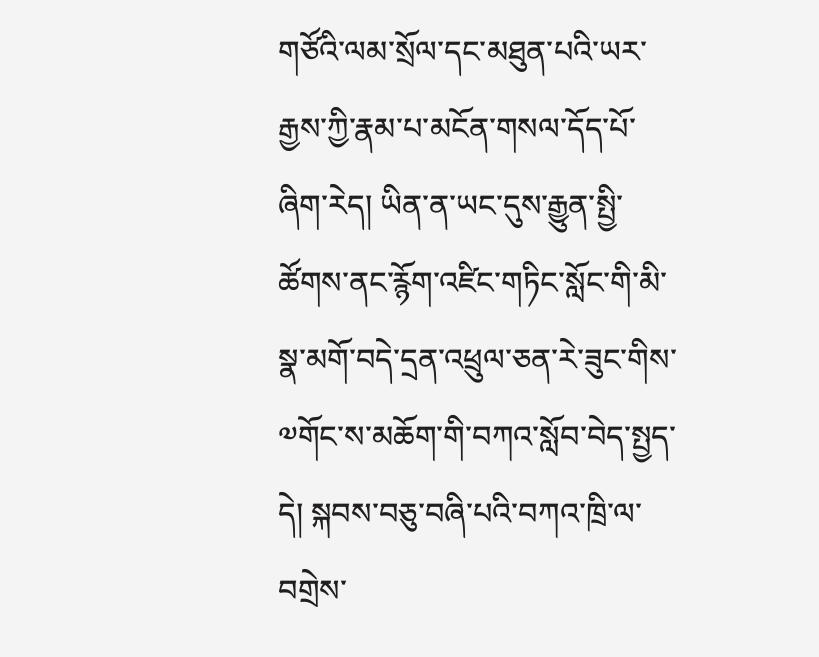གཙོའི་ལམ་སྲོལ་དང་མཐུན་པའི་ཡར་རྒྱས་ཀྱི་རྣམ་པ་མངོན་གསལ་དོད་པོ་ཞིག་རེད། ཡིན་ན་ཡང་དུས་རྒྱུན་སྤྱི་ཚོགས་ནང་རྙོག་འཛིང་གཏིང་སློང་གི་མི་སྣ་མགོ་བདེ་དྲན་འཕྲུལ་ཅན་རེ་ཟུང་གིས་༧གོང་ས་མཆོག་གི་བཀའ་སློབ་བེད་སྤྱད་དེ། སྐབས་བཅུ་བཞི་པའི་བཀའ་ཁྲི་ལ་བགྲེས་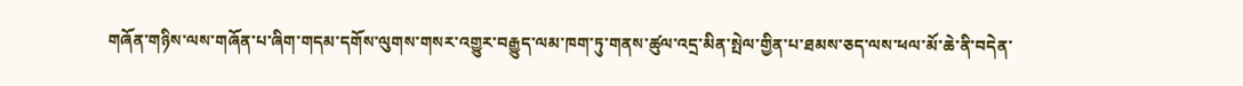གཞོན་གཉིས་ལས་གཞོན་པ་ཞིག་གདམ་དགོས་ལུགས་གསར་འགྱུར་བརྒྱུད་ལམ་ཁག་ཏུ་གནས་ཚུལ་འདྲ་མིན་སྤེལ་གྱིན་པ་ཐམས་ཅད་ལས་ཕལ་མོ་ཆེ་ནི་བདེན་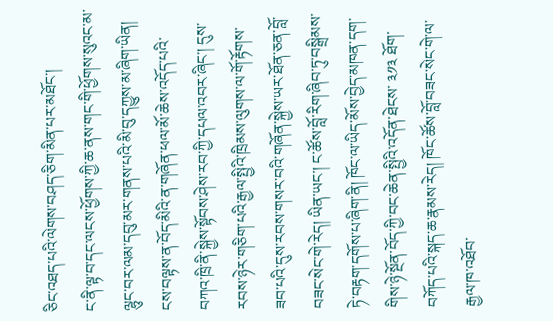ཅིང་འཐད་པའི་ལེགས་བཤད་ཅིག་མིན་པར་མཐོང་།
ང་ནི་ལྟ་བ་དང་ལངས་ཕྱོགས་ཀྱི་ཆ་ནས་གང་གི་ཕྱོགས་སུའང་མ་ལྷུང་བར་ལམ་དབུ་མར་གནས་པའི་མི་བུ་དཀྱུས་མ་ཞིག་ཡིན། ངས་བལྟས་ན་བོད་མིའི་ན་གཞོན་ཕལ་མོ་ཆེས་འདོད་པའི་བཀའ་ཁྲི་ནི་སྐྱེས་སྟོབས་ཤེས་རབ་ཀྱི་དཔལ་འབར་ཞིང་། དུས་རབས་ཉེར་གཅིག་པའི་རྒྱལ་སྤྱིའི་ཁྲིམས་ལུགས་ལ་གོ་རྟོགས་ཟབ་པའི་དུས་རབས་གསར་བའི་གཞོན་སྐྱེས་ཡར་ཐོན་ཅན་བློ་བཟང་སེང་གེ་རེད། ཡིན་ཡང་། ང་ཚོས་བློ་རིག་ཞིབ་ཏུ་བསྒྲིམས་ཏེ་བརྟག་དགོས་པ་ཞིག་ནི། ཁོང་ལ་ཡིད་མོས་བྱེད་མཁན་དག་གིས་ཉེ་སྔོན་བོད་ཀྱི་བང་ཆེན་སྤྱིའི་འདོན་ཐེངས་ ༣༡༣ ཐོག་བཀོད་པའི་སྐད་ཆ་རྣམས་རེད། ཁོང་ཚོས་བློ་བཟང་སེང་གེ་ལ་རྒྱལ་ཁ་འཐོབ་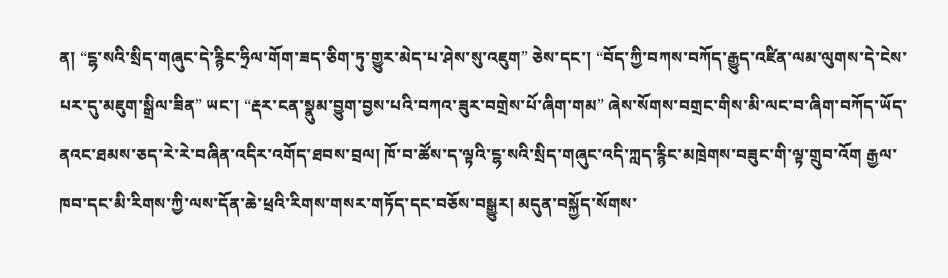ན། “ངྷ་སའི་སྲིད་གཞུང་དེ་རྙིང་ཧྲིལ་གོག་ཟད་ཅིག་ཏུ་གྱུར་མེད་པ་ཤེས་སུ་འཇུག” ཅེས་དང་། “བོད་ཀྱི་བཀས་བཀོད་རྒྱུད་འཛིན་ལམ་ལུགས་དེ་ངེས་པར་དུ་མཇུག་སྒྲིལ་ཟིན” ཡང་། “རྡར་ངན་སྣུམ་བྱུག་བྱས་པའི་བཀའ་ཟུར་བགྲེས་པོ་ཞིག་གམ” ཞེས་སོགས་བགྲང་གིས་མི་ལང་བ་ཞིག་བཀོད་ཡོད་ནའང་ཐམས་ཅད་རེ་རེ་བཞིན་འདིར་འགོད་ཐབས་བྲལ། ཁོ་བ་ཚོས་ད་ལྟའི་ངྷ་སའི་སྲིད་གཞུང་འདི་ཀླད་རྙིང་མཁྲེགས་བཟུང་གི་ལྟ་གྲུབ་འོག རྒྱལ་ཁབ་དང་མི་རིགས་ཀྱི་ལས་དོན་ཆེ་ཕྲའི་རིགས་གསར་གཏོད་དང་བཅོས་བསྒྱུར། མདུན་བསྐྱོད་སོགས་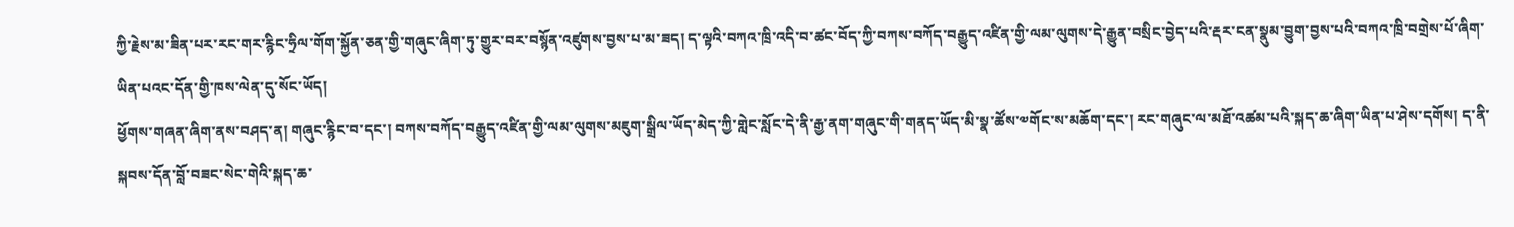ཀྱི་རྗེས་མ་ཟིན་པར་རང་གར་རྙིང་ཧྲིལ་གོག་སྐྱོན་ཅན་གྱི་གཞུང་ཞིག་ཏུ་གྱུར་བར་བསྙོན་འཛུགས་བྱས་པ་མ་ཟད། ད་ལྟའི་བཀའ་ཁྲི་འདི་བ་ཚང་བོད་ཀྱི་བཀས་བཀོད་བརྒྱུད་འཛིན་གྱི་ལམ་ལུགས་དེ་རྒྱུན་བསྲིང་བྱེད་པའི་རྡར་ངན་སྣུམ་བྱུག་བྱས་པའི་བཀའ་ཁྲི་བགྲེས་པོ་ཞིག་ཡིན་པའང་དོན་གྱི་ཁས་ལེན་དུ་སོང་ཡོད།
ཕྱོགས་གཞན་ཞིག་ནས་བཤད་ན། གཞུང་རྙིང་བ་དང་། བཀས་བཀོད་བརྒྱུད་འཛིན་གྱི་ལམ་ལུགས་མཇུག་སྒྲིལ་ཡོད་མེད་ཀྱི་གླེང་སློང་དེ་ནི་རྒྱ་ནག་གཞུང་གི་གནད་ཡོད་མི་སྣ་ཚོས་༧གོང་ས་མཆོག་དང་། རང་གཞུང་ལ་མཐོ་འཚམ་པའི་སྐད་ཆ་ཞིག་ཡིན་པ་ཤེས་དགོས། ད་ནི་སྐབས་དོན་བློ་བཟང་སེང་གེའི་སྐད་ཆ་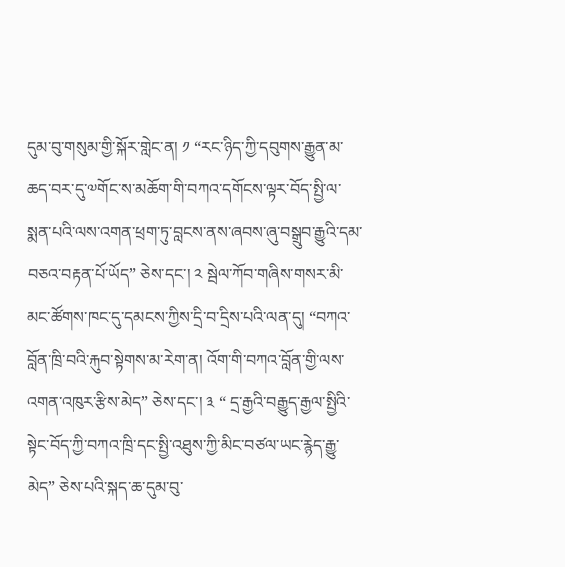དུམ་བུ་གསུམ་གྱི་སྐོར་གླེང་ན། ༡ “རང་ཉིད་ཀྱི་དབུགས་རྒྱུན་མ་ཆད་བར་དུ་༧གོང་ས་མཆོག་གི་བཀའ་དགོངས་ལྟར་བོད་སྤྱི་ལ་སྨན་པའི་ལས་འགན་ཕྲག་ཏུ་བླངས་ནས་ཞབས་ཞུ་བསྒྲུབ་རྒྱུའི་དམ་བཅའ་བརྟན་པོ་ཡོད” ཅེས་དང་། ༢ སྦེལ་ཀོབ་གཞིས་གསར་མི་མང་ཚོགས་ཁང་དུ་དམངས་ཀྱིས་དྲི་བ་དྲིས་པའི་ལན་དུ། “བཀའ་བློན་ཁྲི་བའི་རྐུབ་སྟེགས་མ་རེག་ན། འོག་གི་བཀའ་བློན་གྱི་ལས་འགན་འཁུར་རྩིས་མེད” ཅེས་དང་། ༣ “ དྲ་རྒྱའི་བརྒྱུད་རྒྱལ་སྤྱིའི་སྟེང་བོད་ཀྱི་བཀའ་ཁྲི་དང་སྤྱི་འཐུས་ཀྱི་མིང་བཙལ་ཡང་རྙེད་རྒྱུ་མེད” ཅེས་པའི་སྐད་ཆ་དུམ་བུ་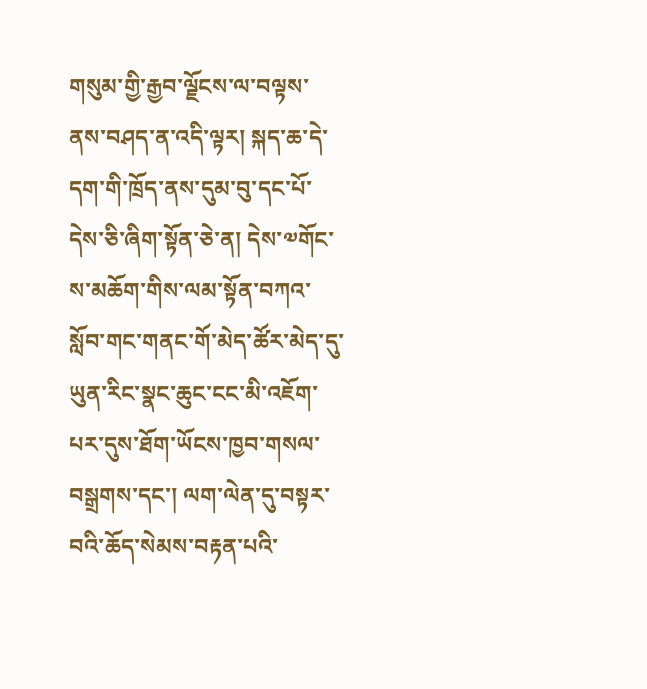གསུམ་གྱི་རྒྱབ་ལྗོངས་ལ་བལྟས་ནས་བཤད་ན་འདི་ལྟར། སྐད་ཆ་དེ་དག་གི་ཁྲོད་ནས་དུམ་བུ་དང་པོ་དེས་ཅི་ཞིག་སྟོན་ཅེ་ན། དེས་༧གོང་ས་མཆོག་གིས་ལམ་སྟོན་བཀའ་སློབ་གང་གནང་གོ་མེད་ཚོར་མེད་དུ་ཡུན་རིང་སྣང་ཆུང་ངང་མི་འཇོག་པར་དུས་ཐོག་ཡོངས་ཁྱབ་གསལ་བསྒྲགས་དང་། ལག་ལེན་དུ་བསྟར་བའི་ཆོད་སེམས་བརྟན་པའི་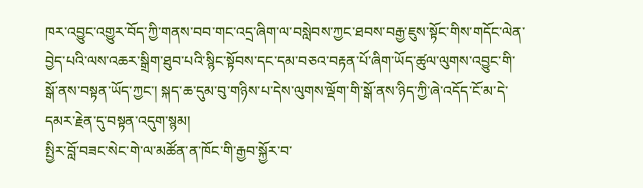ཁར་འབྱུང་འགྱུར་བོད་ཀྱི་གནས་བབ་གང་འདྲ་ཞིག་ལ་བསླེབས་ཀྱང་ཐབས་བརྒྱ་ཇུས་སྟོང་གིས་གདོང་ལེན་བྱེད་པའི་ལས་འཆར་སྒྲིག་ཐུབ་པའི་སྙིང་སྟོབས་དང་དམ་བཅའ་བརྟན་པོ་ཞིག་ཡོད་ཚུལ་ལུགས་འབྱུང་གི་སྒོ་ནས་བསྟན་ཡོད་ཀྱང་། སྐད་ཆ་དུམ་བུ་གཉིས་པ་དེས་ལུགས་ལྡོག་གི་སྒོ་ནས་ཉིད་ཀྱི་ཞེ་འདོད་ངོ་མ་དེ་དམར་རྗེན་དུ་བསྟན་འདུག་སྙམ།
སྤྱིར་བློ་བཟང་སེང་གེ་ལ་མཚོན་ན་ཁོང་གི་རྒྱབ་སྐྱོར་བ་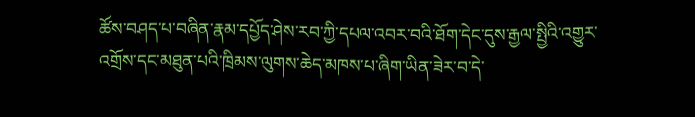ཚོས་བཤད་པ་བཞིན་རྣམ་དཔྱོད་ཤེས་རབ་ཀྱི་དཔལ་འབར་བའི་ཐོག་དེང་དུས་རྒྱལ་སྤྱིའི་འགྱུར་འགྲོས་དང་མཐུན་པའི་ཁྲིམས་ལུགས་ཆེད་མཁས་པ་ཞིག་ཡིན་ཟེར་བ་དེ་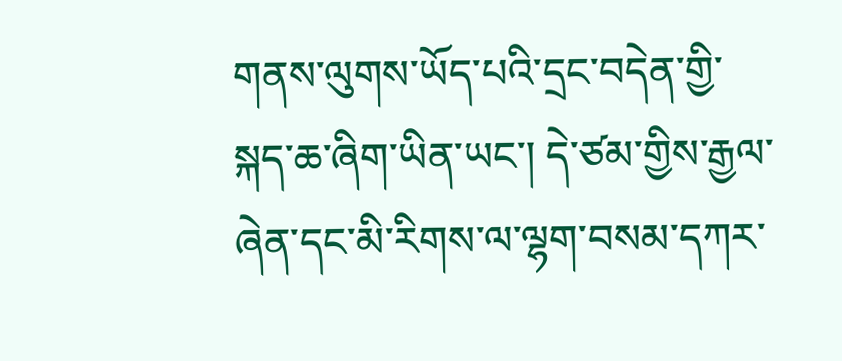གནས་ལུགས་ཡོད་པའི་དྲང་བདེན་གྱི་སྐད་ཆ་ཞིག་ཡིན་ཡང་། དེ་ཙམ་གྱིས་རྒྱལ་ཞེན་དང་མི་རིགས་ལ་ལྷག་བསམ་དཀར་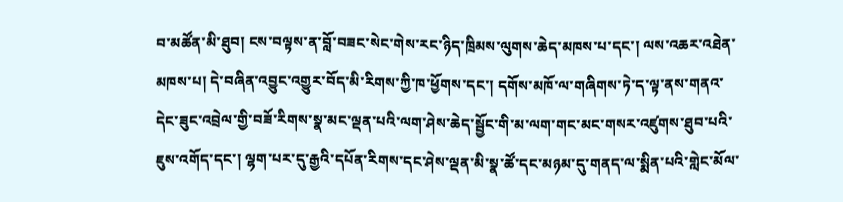བ་མཚོན་མི་ཐུབ། ངས་བལྟས་ན་བློ་བཟང་སེང་གེས་རང་ཉིད་ཁྲིམས་ལུགས་ཆེད་མཁས་པ་དང་། ལས་འཆར་འཐེན་མཁས་པ། དེ་བཞིན་འབྱུང་འགྱུར་བོད་མི་རིགས་ཀྱི་ཁ་ཕྱོགས་དང་། དགོས་མཁོ་ལ་གཞིགས་ཏེ་ད་ལྟ་ནས་གནའ་དེང་ཟུང་འབྲེལ་གྱི་བཟོ་རིགས་སྣ་མང་ལྡན་པའི་ལག་ཤེས་ཆེད་སྦྱོང་གི་མ་ལག་གང་མང་གསར་འཛུགས་ཐུབ་པའི་ཇུས་འགོད་དང་། ལྷག་པར་དུ་རྒྱའི་དཔོན་རིགས་དང་ཤེས་ལྡན་མི་སྣ་ཚོ་དང་མཉམ་དུ་གནད་ལ་སྨིན་པའི་གླེང་མོལ་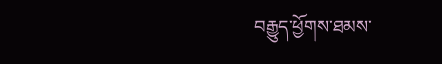བརྒྱུད་ཕྱོགས་ཐམས་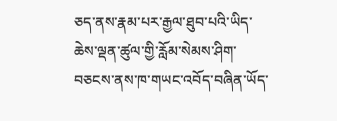ཅད་ནས་རྣམ་པར་རྒྱལ་ཐུབ་པའི་ཡིད་ཆེས་ལྡན་ཚུལ་གྱི་རློམ་སེམས་ཤིག་བཅངས་ནས་ཁ་གཡང་འབོད་བཞིན་ཡོད་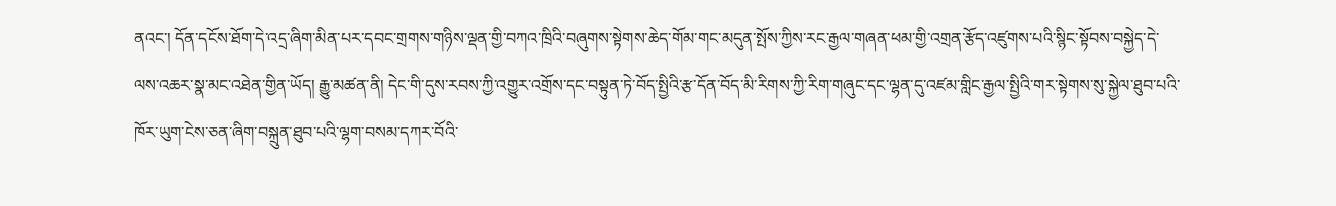ནའང་། དོན་དངོས་ཐོག་དེ་འདྲ་ཞིག་མིན་པར་དབང་གྲགས་གཉིས་ལྡན་གྱི་བཀའ་ཁྲིའི་བཞུགས་སྟེགས་ཆེད་གོམ་གང་མདུན་སྤོས་ཀྱིས་རང་རྒྱལ་གཞན་ཕམ་གྱི་འགྲན་རྩོད་འཛུགས་པའི་སྙིང་སྟོབས་བསྐྱེད་དེ་ལས་འཆར་སྣ་མང་འཐེན་གྱིན་ཡོད། རྒྱུ་མཚན་ནི། དེང་གི་དུས་རབས་ཀྱི་འགྱུར་འགྲོས་དང་བསྟུན་ཏེ་བོད་སྤྱིའི་རྩ་དོན་བོད་མི་རིགས་ཀྱི་རིག་གཞུང་དང་ལྷན་དུ་འཛམ་གླིང་རྒྱལ་སྤྱིའི་གར་སྟེགས་སུ་སྐྱེལ་ཐུབ་པའི་ཁོར་ཡུག་ངེས་ཅན་ཞིག་བསྐྲུན་ཐུབ་པའི་ལྷག་བསམ་དཀར་བོའི་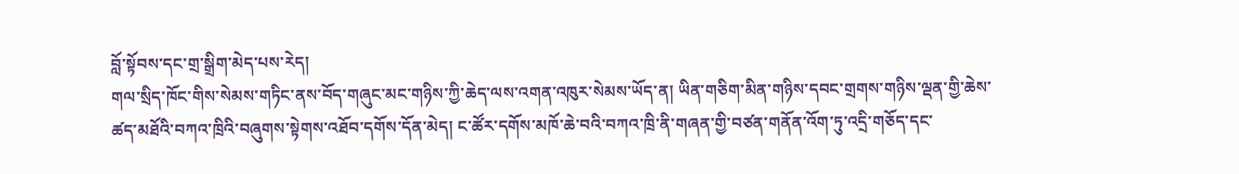བློ་སྟོབས་དང་གྲ་སྒྲིག་མེད་པས་རེད།
གལ་སྲིད་ཁོང་གིས་སེམས་གཏིང་ནས་བོད་གཞུང་མང་གཉིས་ཀྱི་ཆེད་ལས་འགན་འཁུར་སེམས་ཡོད་ན། ཡིན་གཅིག་མིན་གཉིས་དབང་གྲགས་གཉིས་ལྡན་གྱི་ཆེས་ཚད་མཐོའི་བཀའ་ཁྲིའི་བཞུགས་སྟེགས་འཐོབ་དགོས་དོན་མེད། ང་ཚོར་དགོས་མཁོ་ཆེ་བའི་བཀའ་ཁྲི་ནི་གཞན་གྱི་བཙན་གནོན་འོག་ཏུ་འདྲི་གཅོད་དང་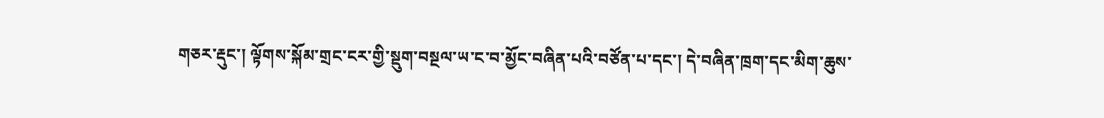གཅར་རྡུང་། ལྟོགས་སྐོམ་གྲང་ངར་གྱི་སྡུག་བསྔལ་ཡ་ང་བ་མྱོང་བཞིན་པའི་བཙོན་པ་དང་། དེ་བཞིན་ཁྲག་དང་མིག་ཆུས་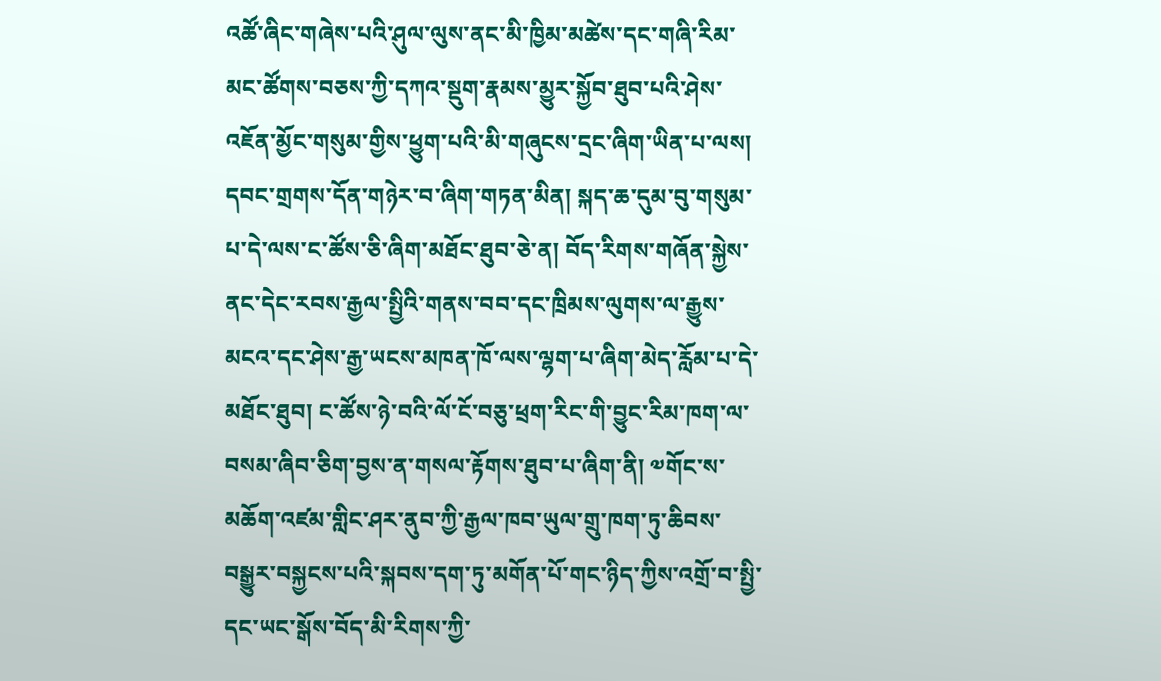འཚོ་ཞིང་གཞེས་པའི་ཤུལ་ལུས་ནང་མི་ཁྱིམ་མཚེས་དང་གཞི་རིམ་མང་ཚོགས་བཅས་ཀྱི་དཀའ་སྡུག་རྣམས་མྱུར་སྐྱོབ་ཐུབ་པའི་ཤེས་འཇོན་མྱོང་གསུམ་གྱིས་ཕྱུག་པའི་མི་གཞུངས་དྲང་ཞིག་ཡིན་པ་ལས། དབང་གྲགས་དོན་གཉེར་བ་ཞིག་གཏན་མིན། སྐད་ཆ་དུམ་བུ་གསུམ་པ་དེ་ལས་ང་ཚོས་ཅི་ཞིག་མཐོང་ཐུབ་ཅེ་ན། བོད་རིགས་གཞོན་སྐྱེས་ནང་དེང་རབས་རྒྱལ་སྤྱིའི་གནས་བབ་དང་ཁྲིམས་ལུགས་ལ་རྒྱུས་མངའ་དང་ཤེས་རྒྱ་ཡངས་མཁན་ཁོ་ལས་ལྷག་པ་ཞིག་མེད་རློམ་པ་དེ་མཐོང་ཐུབ། ང་ཚོས་ཉེ་བའི་ལོ་ངོ་བཅུ་ཕྲག་རིང་གི་བྱུང་རིམ་ཁག་ལ་བསམ་ཞིབ་ཅིག་བྱས་ན་གསལ་རྟོགས་ཐུབ་པ་ཞིག་ནི། ༧གོང་ས་མཆོག་འཛམ་གླིང་ཤར་ནུབ་ཀྱི་རྒྱལ་ཁབ་ཡུལ་གྲུ་ཁག་ཏུ་ཆིབས་བསྒྱུར་བསྐྱངས་པའི་སྐབས་དག་ཏུ་མགོན་པོ་གང་ཉིད་ཀྱིས་འགྲོ་བ་སྤྱི་དང་ཡང་སྒོས་བོད་མི་རིགས་ཀྱི་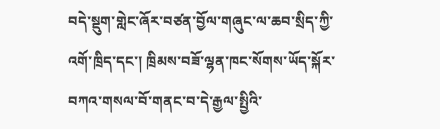བདེ་སྡུག་གླེང་ཞོར་བཙན་བྱོལ་གཞུང་ལ་ཆབ་སྲིད་ཀྱི་འགོ་ཁྲིད་དང་། ཁྲིམས་བཟོ་ལྷན་ཁང་སོགས་ཡོད་སྐོར་བཀའ་གསལ་བོ་གནང་བ་དེ་རྒྱལ་སྤྱིའི་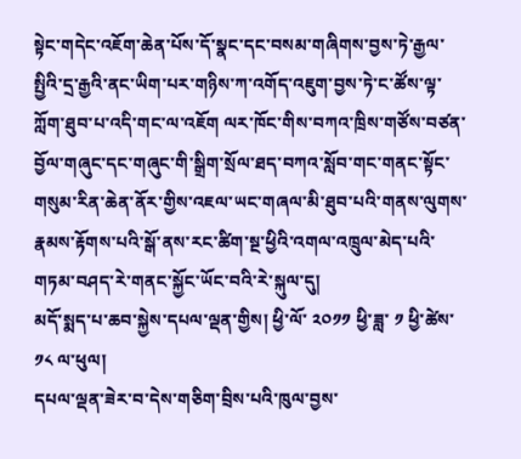སྟེང་གདེང་འཇོག་ཆེན་པོས་དོ་སྣང་དང་བསམ་གཞིགས་བྱས་ཏེ་རྒྱལ་སྤྱིའི་དྲ་རྒྱའི་ནང་ཡིག་པར་གཉིས་ཀ་འགོད་འཇུག་བྱས་ཏེ་ང་ཚོས་ལྟ་ཀློག་ཐུབ་པ་འདི་གང་ལ་འཇོག ལར་ཁོང་གིས་བཀའ་ཁྲིས་གཙོས་བཙན་བྱོལ་གཞུང་དང་གཞུང་གི་སྒྲིག་སྲོལ་ཐད་བཀའ་སློབ་གང་གནང་སྟོང་གསུམ་རིན་ཆེན་ནོར་གྱིས་འཇལ་ཡང་གཞལ་མི་ཐུབ་པའི་གནས་ལུགས་རྣམས་རྟོགས་པའི་སྒོ་ནས་རང་ཚིག་སྔ་ཕྱིའི་འགལ་འཁྲུལ་མེད་པའི་གཏམ་བཤད་རེ་གནང་སྐྱོང་ཡོང་བའི་རེ་སྐུལ་དུ།
མདོ་སྨད་པ་ཆབ་སྐྱེས་དཔལ་ལྡན་གྱིས། ཕྱི་ལོ་ ༢༠༡༡ ཕྱི་ཟླ་ ༡ ཕྱི་ཚེས་ ༡༨ ལ་ཕུལ།
དཔལ་ལྡན་ཟེར་བ་དེས་གཅིག་བྲིས་པའི་ཁུལ་བྱས་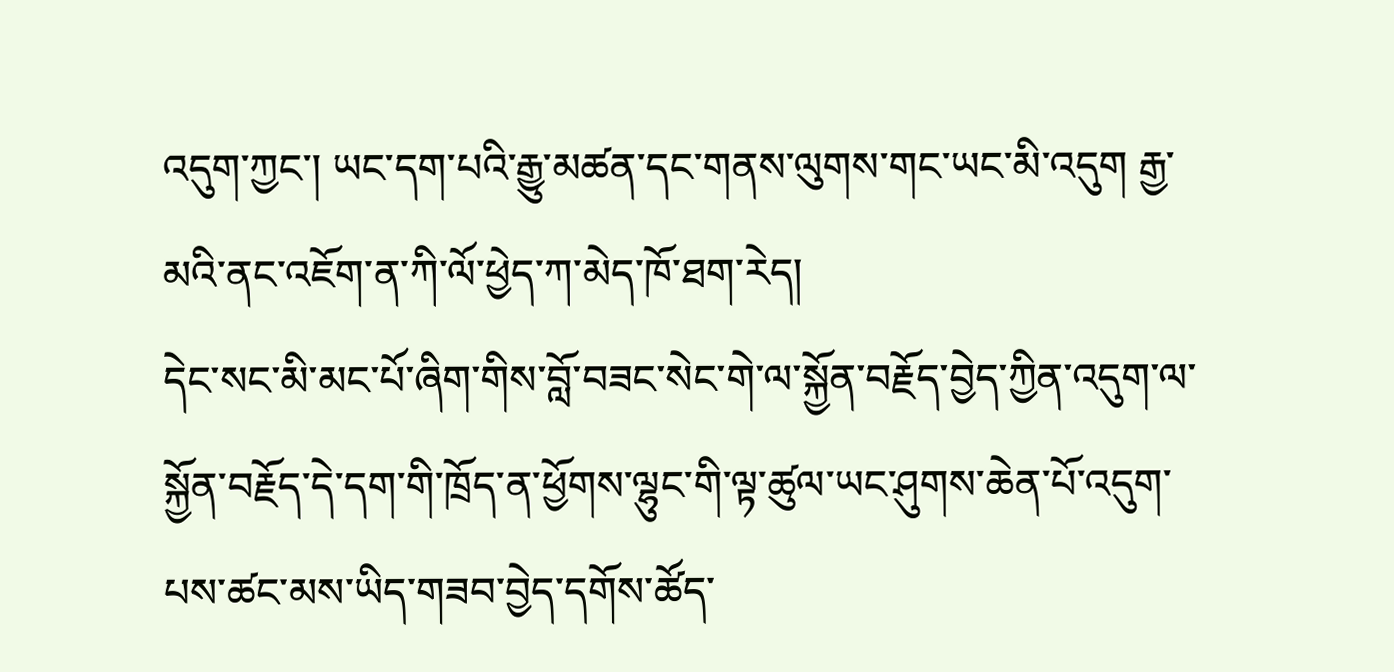འདུག་ཀྱང་། ཡང་དག་པའི་རྒྱུ་མཚན་དང་གནས་ལུགས་གང་ཡང་མི་འདུག རྒྱ་མའི་ནང་འཇོག་ན་ཀི་ལོ་ཕྱེད་ཀ་མེད་ཁོ་ཐག་རེད།
དེང་སང་མི་མང་པོ་ཞིག་གིས་བློ་བཟང་སེང་གེ་ལ་སྐྱོན་བརྗོད་བྱེད་ཀྱིན་འདུག་ལ་སྐྱོན་བརྗོད་དེ་དག་གི་ཁྲོད་ན་ཕྱོགས་ལྷུང་གི་ལྟ་ཚུལ་ཡང་ཤུགས་ཆེན་པོ་འདུག་པས་ཚང་མས་ཡིད་གཟབ་བྱེད་དགོས་ཚོད་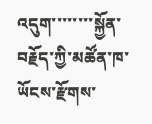འདུག་་་་་་་་སྐྱོན་བརྗོད་ཀྱི་མཚོན་ཁ་ཡོངས་རྫོགས་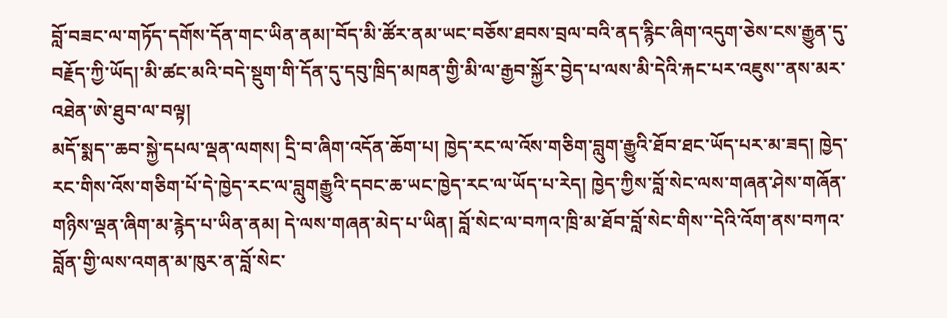བློ་བཟང་ལ་གཏོད་དགོས་དོན་གང་ཡིན་ནམ།་བོད་མི་ཚོར་ནམ་ཡང་བཅོས་ཐབས་བྲལ་བའི་ནད་རྙིང་ཞིག་འདུག་ཅེས་ངས་རྒྱུན་དུ་བརྗོད་ཀྱི་ཡོད།་མི་ཚང་མའི་བདེ་སྡུག་གི་དོན་དུ་དབུ་ཁྲིད་མཁན་གྱི་མི་ལ་རྒྱབ་སྐྱོར་བྱེད་པ་ལས་མི་དེའི་རྐང་པར་འཇུས་་ནས་མར་འཐེན་ཨེ་ཐུབ་ལ་བལྟ།
མདོ་སྨད་་ཆབ་སྐྱེ་དཔལ་ལྡན་ལགས། དྲི་བ་ཞིག་འདོན་ཆོག་པ། ཁྱེད་རང་ལ་འོས་གཅིག་བླུག་རྒྱུའི་ཐོབ་ཐང་ཡོད་པར་མ་ཟད། ཁྱེད་རང་གིས་འོས་གཅིག་པོ་དེ་ཁྱེད་རང་ལ་བླུགརྒྱུའི་དབང་ཆ་ཡང་ཁྱེད་རང་ལ་ཡོད་པ་རེད། ཁྱེད་ཀྱིས་བློ་སེང་ལས་གཞན་ཤེས་གཞོན་གཉིས་ལྡན་ཞིག་མ་རྙེད་པ་ཡིན་ནམ། དེ་ལས་གཞན་མེད་པ་ཡིན། བློ་སེང་ལ་བཀའ་ཁྲི་མ་ཐོབ་བློ་སེང་གིས་་དེའི་འོག་ནས་བཀའ་བློན་གྱི་ལས་འགན་མ་ཁུར་ན་བློ་སེང་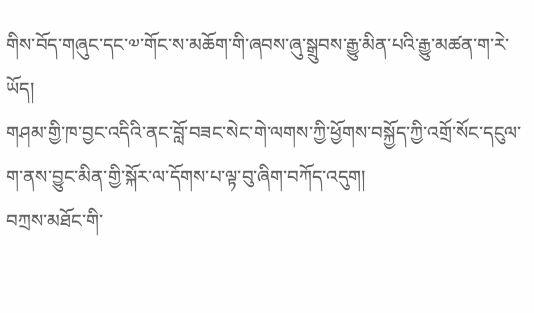གིས་བོད་གཞུང་དང་༧་གོང་ས་མཆོག་གི་ཞབས་ཞུ་སྒྲུབས་རྒྱུ་མིན་པའི་རྒྱུ་མཚན་ག་རེ་ཡོད།
གཤམ་གྱི་ཁ་བྱང་འདིའི་ནང་བློ་བཟང་སེང་གེ་ལགས་ཀྱི་ཕྱོགས་བསྐྱོད་ཀྱི་འགྲོ་སོང་དངུལ་ག་ནས་བྱུང་མིན་གྱི་སྐོར་ལ་དོགས་པ་ལྟ་བུ་ཞིག་བཀོད་འདུག།
བཀྲས་མཐོང་གི་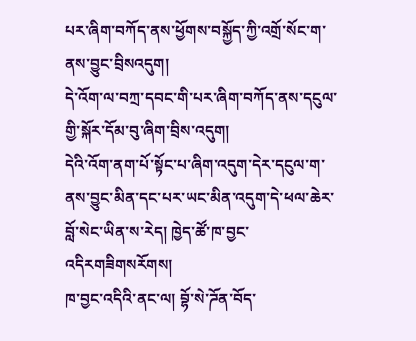པར་ཞིག་བཀོད་ནས་ཕྱོགས་བསྐྱོད་ཀྱི་འགྲོ་སོང་ག་ནས་བྱུང་བྲིསའདུག།
དེ་འོག་ལ་བཀྲ་དབང་གི་པར་ཞིག་བཀོད་ནས་དངུལ་གྱི་སྐོར་དོམ་བུ་ཞིག་བྲིས་འདུག།
དེའི་འོག་ནག་པོ་སྟོང་པ་ཞིག་འདུག་དེར་དངུལ་ག་ནས་བྱུང་མིན་དང་པར་ཡང་མིན་འདུག་དེ་ཕལ་ཆེར་བློ་སེང་ཡིན་ས་རེད། ཁྱེད་ཚོ་ཁ་བྱང་འདིརགཟིགསརོགས།
ཁ་བྱང་འདིའི་ནང་ལ། བྷོ་སེ་ཌོན་བོད་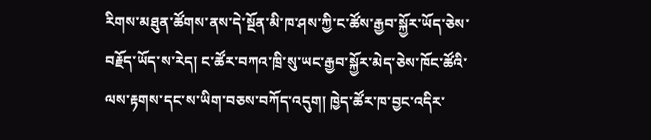རིགས་མཐུན་ཚོགས་ནས་དེ་སྔོན་མི་ཁ་ཤས་ཀྱི་ང་ཚོས་རྒྱབ་སྐྱོར་ཡོད་ཅེས་བརྗོད་ཡོད་ས་རེད། ང་ཚོར་བཀའ་ཁྲི་སུ་ཡང་རྒྱབ་སྐྱོར་མེད་ཅེས་ཁོང་ཚོའི་ལས་རྟགས་དང་ས་ཡིག་བཅས་བཀོད་འདུག། ཁྱེད་ཚོར་ཁ་བྱང་འདིར་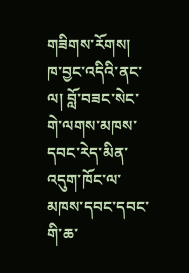གཟིགས་རོགས།
ཁ་བྱང་འདིའི་ནང་ལ། བློ་བཟང་སེང་གེ་ལགས་མཁས་དབང་རེད་མིན་འདུག་ཁོང་ལ་མཁས་དབང་དབང་གི་ཆ་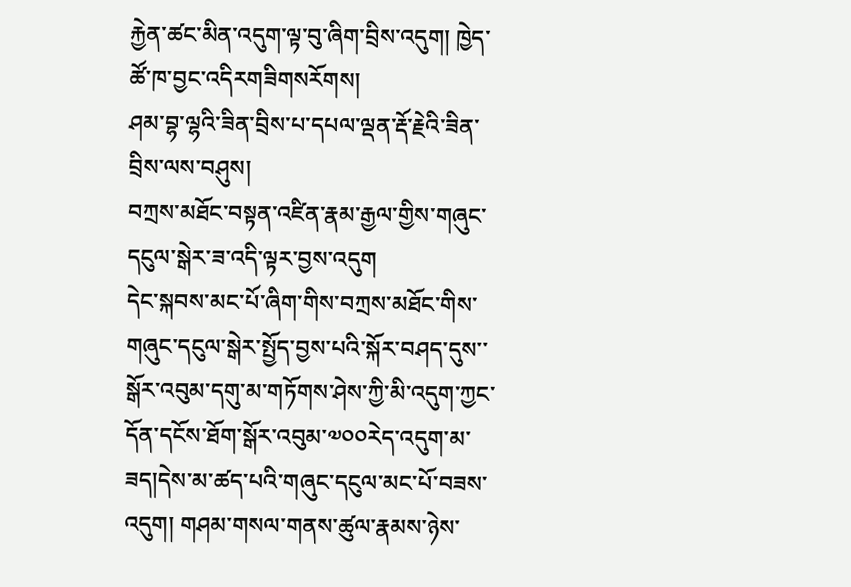རྐྱེན་ཚང་མིན་འདུག་ལྟ་བུ་ཞིག་བྲིས་འདུག། ཁྱེད་ཚོ་ཁ་བྱང་འདིརགཟིགསརོགས།
ཤམ་བྷ་ལྷའི་ཟིན་བྲིས་པ་དཔལ་ལྡན་རྡོ་རྗེའི་ཟིན་བྲིས་ལས་བཤུས།
བཀྲས་མཐོང་བསྟན་འཛིན་རྣམ་རྒྱལ་གྱིས་གཞུང་དངུལ་སྒེར་ཟ་འདི་ལྟར་བྱས་འདུག
དེང་སྐབས་མང་པོ་ཞིག་གིས་བཀྲས་མཐོང་གིས་གཞུང་དངུལ་སྒེར་སྤྱོད་བྱས་པའི་སྐོར་བཤད་དུས་་སྒོར་འབུམ་དགུ་མ་གཏོགས་ཤེས་ཀྱི་མི་འདུག་ཀྱང་དོན་དངོས་ཐོག་སྒོར་འབུམ་༧༠༠རེད་འདུག་མ་ཟད།དེས་མ་ཚད་པའི་གཞུང་དངུལ་མང་པོ་བཟས་འདུག། གཤམ་གསལ་གནས་ཚུལ་རྣམས་ཉེས་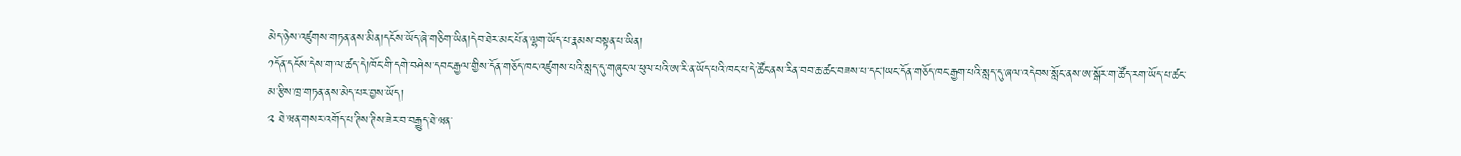མེད་ཉེས་འཛུགས་གཏན་ནས་མིན།དངོས་ཡོད་ཞེ་གཅིག་ཡིན།དེབ་ཐེར་མང་པོ་ན་ལྷག་ཡོད་པ་རྣམས་བསྟན་པ་ཡིན།
༡དོན་དངོས་དེས་ག་ལ་ཚད་དེ།ཁོང་གི་དགེ་བཤེས་དབང་རྒྱལ་གྱིས་དོན་གཅོད་ཁང་འཛུགས་པའི་སླད་དུ་གཞུང་ལ་ཕུལ་པའི་ཨ་རི་ན་ཡོད་པའི་ཁང་པ་དེ་ཚོང་ནས་རིན་བབ་ཆ་ཚང་བཟས་པ་དང།ཡང་དོན་གཅོད་ཁང་རྒྱག་པའི་སླད་དུ་ཞལ་འདེབས་སློང་ནས་ཨ་སྒོར་ག་ཚོད་རག་ཡོད་པ་ཚང་མ་རྩིས་ཁྲ་གཏན་ནས་མེད་པར་བྱས་ཡོད།
༢ ཐེ་ཝན་གསར་འགོད་པ་ཊིས་ཊིས་ཟེར་བ་བརྒྱུད་ཐེ་ཝན་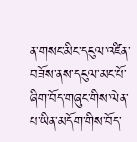ན་གསང་མིང་དངུལ་འཛིན་བཟོས་ནས་དངུལ་མང་པོ་ཞིག་བོད་གཞུང་གིས་ལེན་པ་ཡིན་མདོག་གིས་བོད་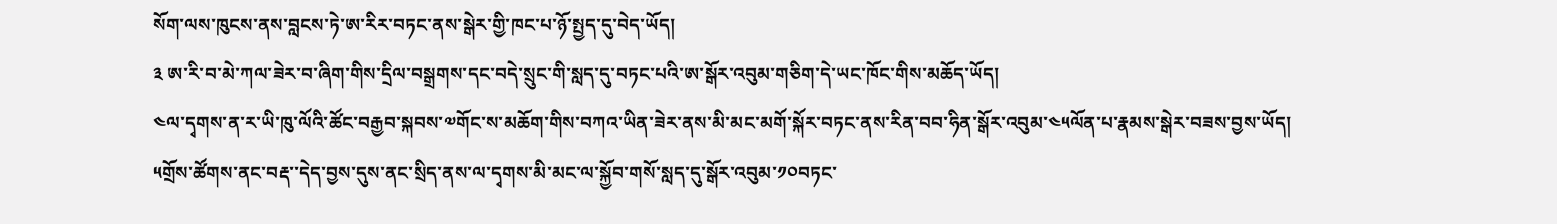སོག་ལས་ཁུངས་ནས་བླངས་ཏེ་ཨ་རིར་བཏང་ནས་སྒེར་གྱི་ཁང་པ་ཉོ་སྤྱད་དུ་བེད་ཡོད།
༣ ཨ་རི་བ་མེ་ཀལ་ཟེར་བ་ཞིག་གིས་དྲིལ་བསྒྲགས་དང་བདེ་སྲུང་གི་སླད་དུ་བཏང་པའི་ཨ་སྒོར་འབུམ་གཅིག་དེ་ཡང་ཁོང་གིས་མཆོད་ཡོད།
༤ལ་དྭགས་ན་ར་ཡི་ཁུ་ལོའི་ཚོང་བརྒྱབ་སྐབས་༧གོང་ས་མཆོག་གིས་བཀའ་ཡིན་ཟེར་ནས་མི་མང་མགོ་སྐོར་བཏང་ནས་རིན་བབ་ཧིན་སྒོར་འབུམ་༤༥ལོན་པ་རྣམས་སྒེར་བཟས་བྱས་ཡོད།
༥གྲོས་ཚོགས་ནང་བརྡ་་དེད་བྱས་དུས་ནང་སྲིད་ནས་ལ་དྭགས་མི་མང་ལ་སྐྱོབ་གསོ་སླད་དུ་སྒོར་འབུམ་༡༠བཏང་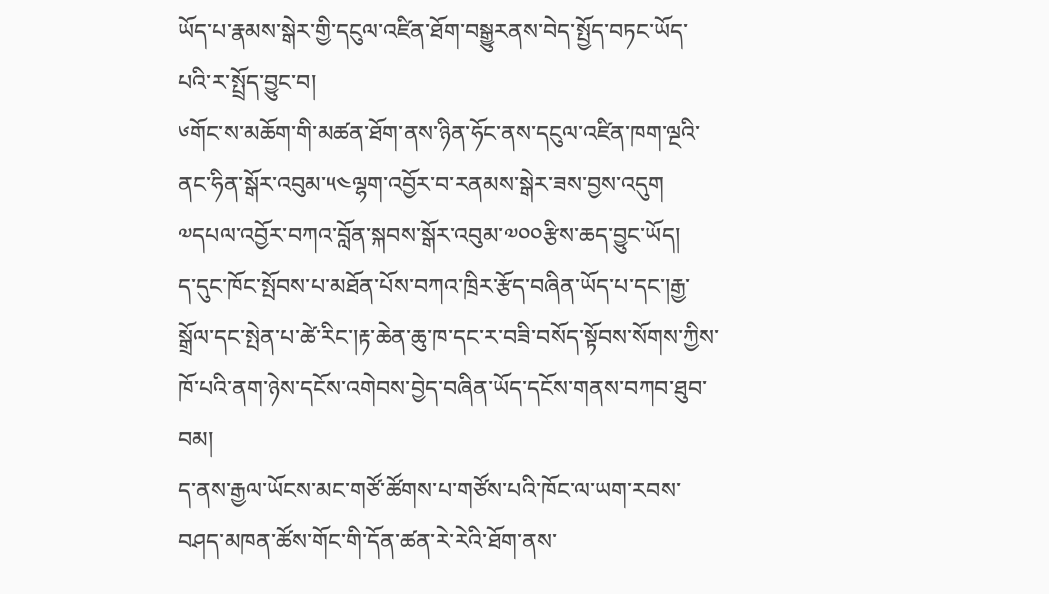ཡོད་པ་རྣམས་སྒེར་གྱི་དངུལ་འཛིན་ཐོག་བསྒྱུརནས་བེད་སྤྱོད་བཏང་ཡོད་པའི་ར་སྤྲོད་བྱུང་བ།
༦གོང་ས་མཆོག་གི་མཚན་ཐོག་ནས་ཉིན་ཧོང་ནས་དངུལ་འཛིན་ཁག་ལྔའི་ནང་ཧིན་སྒོར་འབུམ་༥༤ལྷག་འབྱོར་བ་རནམས་སྒེར་ཟས་བྱས་འདུག
༧དཔལ་འབྱོར་བཀའ་བློན་སྐབས་སྒོར་འབུམ་༧༠༠རྩིས་ཆད་བྱུང་ཡོད།
ད་དུང་ཁོང་སྤོབས་པ་མཐོན་པོས་བཀའ་ཁྲིར་རྩོད་བཞིན་ཡོད་པ་དང་།རྒྱ་སྒྲོལ་དང་སྤེན་པ་ཚེ་རིང་།རྟ་ཆེན་ཆུ་ཁ་དང་ར་བཟི་བསོད་སྟོབས་སོགས་ཀྱིས་ཁོ་པའི་ནག་ཉེས་དངོས་འགེབས་བྱེད་བཞིན་ཡོད་དངོས་གནས་བཀབ་ཐུབ་བམ།
ད་ནས་རྒྱལ་ཡོངས་མང་གཙོ་ཚོགས་པ་གཙོས་པའི་ཁོང་ལ་ཡག་རབས་བཤད་མཁན་ཚོས་གོང་གི་དོན་ཚན་རེ་རེའི་ཐོག་ནས་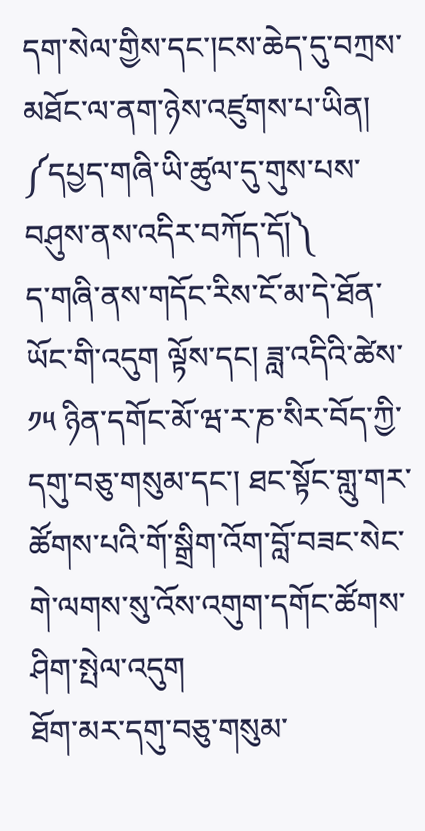དག་སེལ་གྱིས་དང་།ངས་ཆེད་དུ་བཀྲས་མཐོང་ལ་ནག་ཉེས་འཛུགས་པ་ཡིན།
༼དཔྱད་གཞི་ཡི་ཚུལ་དུ་གུས་པས་བཤུས་ནས་འདིར་བཀོད་དོ།༽
ད་གཞི་ནས་གདོང་རིས་ངོ་མ་དེ་ཐོན་ཡོང་གི་འདུག ལྟོས་དང། ཟླ་འདིའི་ཚེས་༡༥ ཉིན་དགོང་མོ་ཝ་ར་ཎ་སིར་བོད་ཀྱི་དགུ་བཅུ་གསུམ་དང་། ཐང་སྟོང་གླུ་གར་ཚོགས་པའི་གོ་སྒྲིག་འོག་བློ་བཟང་སེང་གེ་ལགས་སུ་འོས་འགུག་དགོང་ཚོགས་ཤིག་སྤེལ་འདུག
ཐོག་མར་དགུ་བཅུ་གསུམ་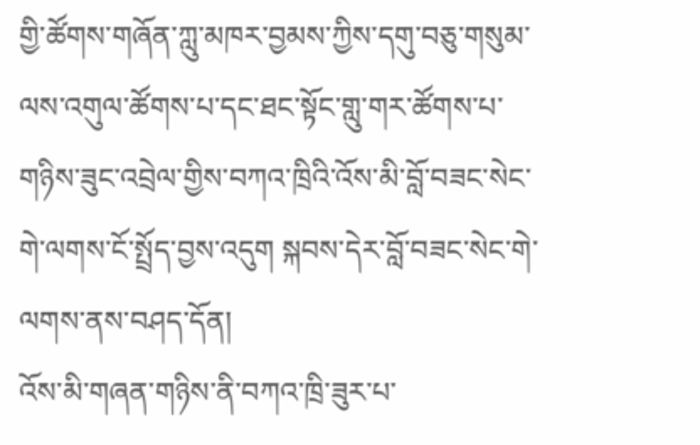གྱི་ཚོགས་གཞོན་ཀླུ་མཁར་བྱམས་ཀྱིས་དགུ་བཅུ་གསུམ་ལས་འགུལ་ཚོགས་པ་དང་ཐང་སྟོང་གླུ་གར་ཚོགས་པ་གཉིས་ཟུང་འབྲེལ་གྱིས་བཀའ་ཁྲིའི་འོས་མི་བློ་བཟང་སེང་གེ་ལགས་ངོ་སྤྲོད་བྱས་འདུག སྐབས་དེར་བློ་བཟང་སེང་གེ་ལགས་ནས་བཤད་དོན།
འོས་མི་གཞན་གཉིས་ནི་བཀའ་ཁྲི་ཟུར་པ་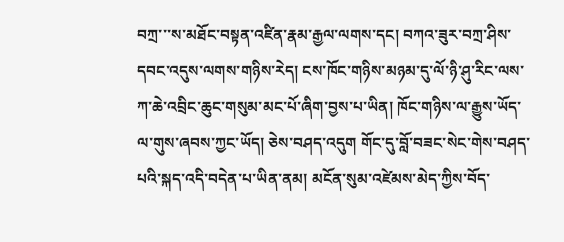བཀྲ་་་ས་མཐོང་བསྟན་འཛིན་རྣམ་རྒྱལ་ལགས་དང། བཀའ་ཟུར་བཀྲ་ཤིས་དབང་འདུས་ལགས་གཉིས་རེད། ངས་ཁོང་གཉིས་མཉམ་དུ་ལོ་ཉི་ཤུ་རིང་ལས་ཀ་ཆེ་འབྲིང་ཆུང་གསུམ་མང་པོ་ཞིག་བྱས་པ་ཡིན། ཁོང་གཉིས་ལ་རྒྱུས་ཡོད་ལ་གུས་ཞབས་ཀྱང་ཡོད། ཅེས་བཤད་འདུག གོང་དུ་བློ་བཟང་སེང་གེས་བཤད་པའི་སྐད་འདི་བདེན་པ་ཡིན་ནམ། མངོན་སུམ་འཛེམས་མེད་ཀྱིས་བོད་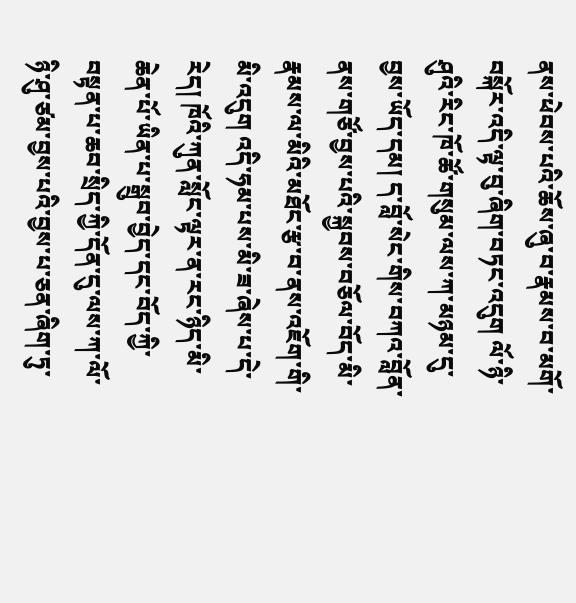ནས་ཕེབས་པའི་ཆོས་ཞུ་བ་རྣམས་བ་མགོ་བསྐོར་འདི་ལྟ་བུ་ཞིག་བཏང་འདུག ལོ་ཉི་ཤུའི་རིང་ཁོ་ཚོ་གསུམ་ལས་ཀ་མཉམ་དུ་བྱས་ཡོད་དམ། ད་བློ་སེང་གིས་བཀའ་བློན་ནས་གཙོ་བྱས་པའི་སྐྱབས་བཅོལ་བོད་མི་རྣམས་ལ་མིའི་མཐོང་རྩ་བ་ནས་འཇོག་གི་མི་འདུག འདི་ཧམ་པས་མི་ཟ་ཞེས་པ་དེ་རེད། ཁོའི་ཀུན་སློང་ལྟར་ན་རང་ཉིད་མི་ཆེན་པོ་ཡིན་པ་སྒྲུབ་བྱེད་དང་བོད་ཀྱི་བསྟན་པ་ཆབ་སྲིད་ཀྱི་དོན་དུ་ལས་ཀ་ལོ་ཉི་ཤུ་ཙམ་བྱས་པའི་བྱས་པ་ཅན་ཞིག་ཏུ་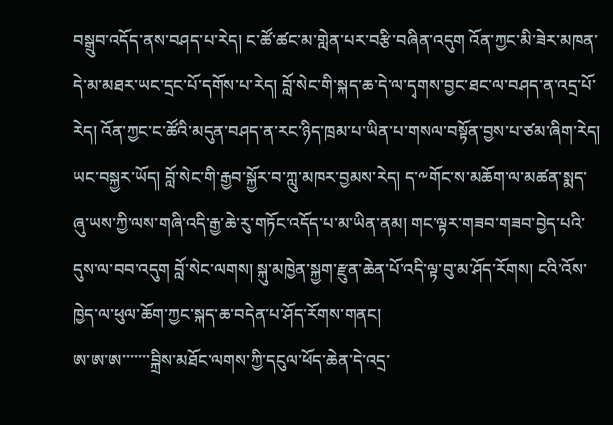བསྒྲུབ་འདོད་ནས་བཤད་པ་རེད། ང་ཚོ་ཚང་མ་གླེན་པར་བརྩི་བཞིན་འདུག འོན་ཀྱང་མི་ཟེར་མཁན་དེ་མ་མཐར་ཡང་དྲང་པོ་དགོས་པ་རེད། བློ་སེང་གི་སྐད་ཆ་དེ་ལ་དྭགས་བྱང་ཐང་ལ་བཤད་ན་འདྲ་པོ་རེད། འོན་ཀྱང་ང་ཚོའི་མདུན་བཤད་ན་རང་ཉིད་ཁྲམ་པ་ཡིན་པ་གསལ་བསྟོན་བྱས་པ་ཙམ་ཞིག་རེད། ཡང་བསྐྱར་ཡོད། བློ་སེང་གི་རྒྱབ་སྐྱོར་བ་ཀླུ་མཁར་བྱམས་རེད། ད་༸གོང་ས་མཆོག་ལ་མཚན་སྨད་ཞུ་ཡས་ཀྱི་ལས་གཞི་འདི་རྒྱ་ཆེ་རུ་གཏོང་འདོད་པ་མ་ཡིན་ནམ། གང་ལྟར་གཟབ་གཟབ་བྱེད་པའི་དུས་ལ་བབ་འདུག བློ་སེང་ལགས། སྐུ་མཁྱེན་སྐྱག་རྫུན་ཆེན་པོ་འདི་ལྟ་བུ་མ་ཤོད་རོགས། ངའི་འོས་ཁྱེད་ལ་ཕུལ་ཆོག་ཀྱང་སྐད་ཆ་བདེན་པ་ཤོད་རོགས་གནང།
ཨ་ཨ་ཨ་་་་་་་བྐྲིས་མཐོང་ལགས་ཀྱི་དངུལ་ཕོད་ཆེན་དེ་འདྲ་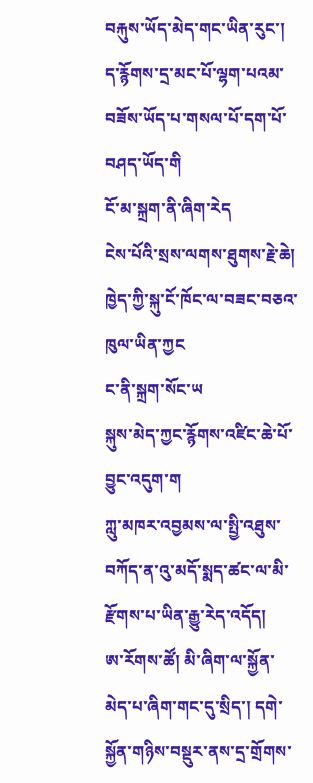བརྐུས་ཡོད་མེད་གང་ཡིན་རུང་། ད་རྙོགས་དྲ་མང་པོ་ལྷག་པའམ་བཟོས་ཡོད་པ་གསལ་པོ་དག་པོ་བཤད་ཡོད་གི
ངོ་མ་སྐྲག་ནི་ཞིག་རེད
ངེས་པོའི་སྲས་ལགས་ཐུགས་རྗེ་ཆེ།
ཁྱེད་ཀྱི་སྐུ་ངོ་ཁོང་ལ་བཟང་བཅའ་ཁུལ་ཡིན་ཀྱང
ང་ནི་སྐྲག་སོང་ཡ
སྐུས་མེད་ཀྱང་རྙོགས་འཛིང་ཆེ་པོ་བྱུང་འདུག་ག
ཀླུ་མཁར་འབྱམས་ལ་སྤྱི་འཐུས་བཀོད་ན་འུ་མདོ་སྨད་ཚང་ལ་མི་རྫོགས་པ་ཡིན་རྒྱུ་རེད་འདོད།
ཨ་རོགས་ཚོ། མི་ཞིག་ལ་སྐྱོན་མེད་པ་ཞིག་གང་དུ་སྲིད་། དགེ་སྐྱོན་གཉིས་བསྡུར་ནས་དྲ་གྲོགས་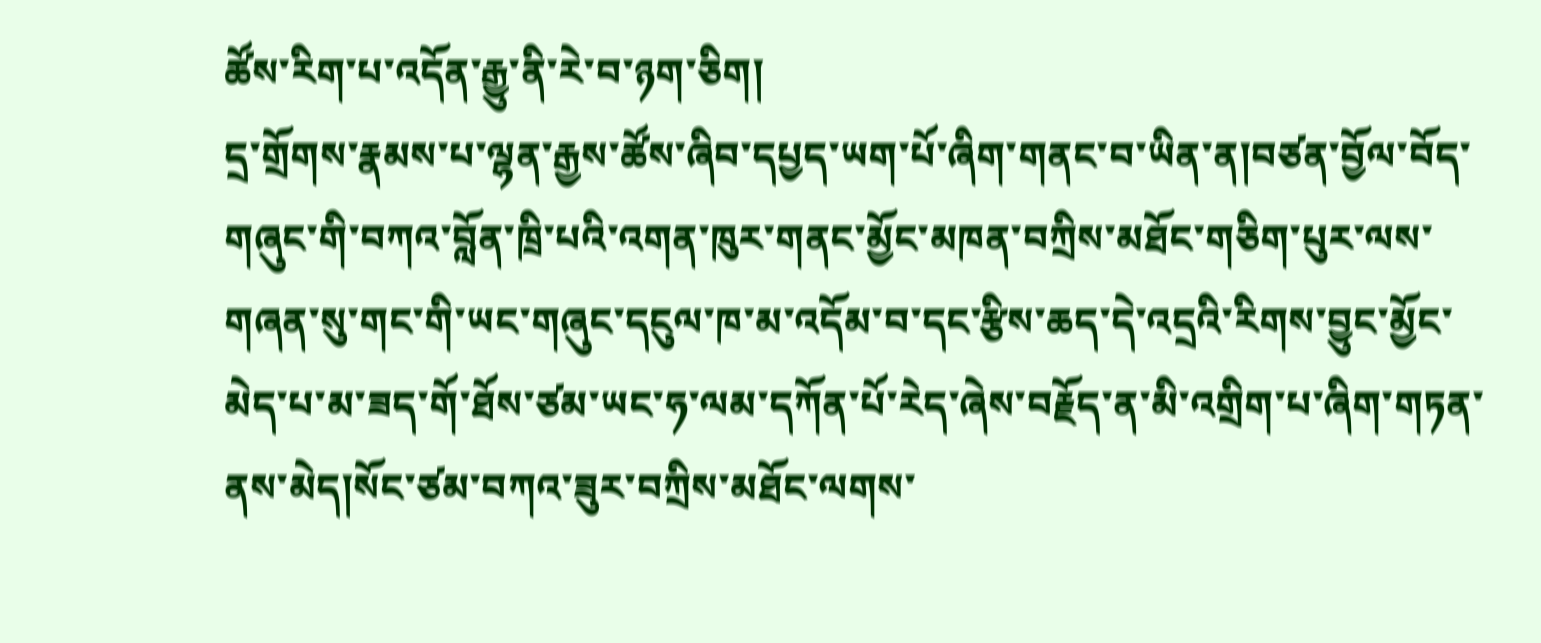ཚོས་རིག་པ་འདོན་རྒྱུ་ནི་རེ་བ་ཉག་ཅིག།
དྲ་གྲོགས་རྣམས་པ་ལྷན་རྒྱས་ཚོས་ཞིབ་དཔྱད་ཡག་པོ་ཞིག་གནང་བ་ཡིན་ན།བཙན་བྱོལ་བོད་གཞུང་གི་བཀའ་བློན་ཁྲི་པའི་འགན་ཁུར་གནང་མྱོང་མཁན་བཀྲིས་མཐོང་གཅིག་པུར་ལས་གཞན་སུ་གང་གི་ཡང་གཞུང་དངུལ་ཁ་མ་འདོམ་བ་དང་རྩིས་ཆད་དེ་འདྲའི་རིགས་བྱུང་མྱོང་མེད་པ་མ་ཟད་གོ་ཐོས་ཙམ་ཡང་ཧ་ལམ་དཀོན་པོ་རེད་ཞེས་བརྗོད་ན་མི་འགྲིག་པ་ཞིག་གཏན་ནས་མེད།སོང་ཙམ་བཀའ་ཟུར་བཀྲིས་མཐོང་ལགས་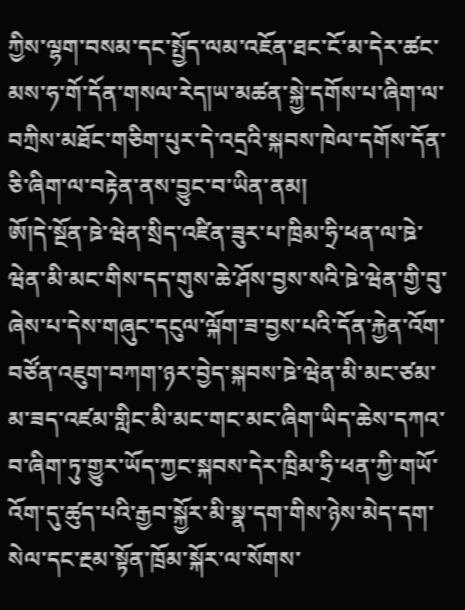ཀྱིས་ལྷག་བསམ་དང་སྤྱོད་ལམ་འཇོན་ཐང་ངོ་མ་དེར་ཚང་མས་ཧ་གོ་དོན་གསལ་རེད།ཡ་མཚན་སྐྱེ་དགོས་པ་ཞིག་ལ་བཀྲིས་མཐོང་གཅིག་པུར་དེ་འདྲའི་སྐབས་ཁེལ་དགོས་དོན་ཅི་ཞིག་ལ་བརྟེན་ནས་བྱུང་བ་ཡིན་ནམ།
ཨོ།དེ་སྔོན་ཋེ་ཝེན་སྲིད་འཛིན་ཟུར་པ་ཁྲིམ་ཧྲི་ཕན་ལ་ཋེ་ཝེན་མི་མང་གིས་དད་གུས་ཆེ་ཤོས་བྱས་སའི་ཋེ་ཝེན་གྱི་བུ་ཞེས་པ་དེས་གཞུང་དངུལ་ལྐོག་ཟ་བྱས་པའི་དོན་རྐྱེན་འོག་བཙོན་འཇུག་བཀག་ཉར་བྱེད་སྐབས་ཋེ་ཝེན་མི་མང་ཙམ་མ་ཟད་འཛམ་གླིང་མི་མང་གང་མང་ཞིག་ཡིད་ཆེས་དཀའ་བ་ཞིག་ཏུ་གྱུར་ཡོད་ཀྱང་སྐབས་དེར་ཁྲིམ་ཧྲི་ཕན་ཀྱི་གཡོ་འོག་དུ་ཚུད་པའི་རྒྱབ་སྐྱོར་མི་སྣ་དག་གིས་ཉེས་མེད་དག་སེལ་དང་རྔམ་སྟོན་ཁྲོམ་སྐོར་ལ་སོགས་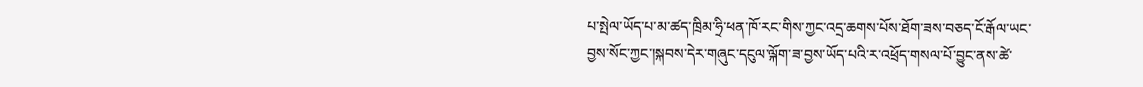པ་སྤེལ་ཡོད་པ་མ་ཚད་ཁྲིམ་ཧྲི་ཕན་ཁོ་རང་གིས་ཀྱང་འདྲ་ཆགས་པོས་ཐོག་ཟས་བཅད་ངོ་རྒོལ་ཡང་བྱས་སོང་ཀྱང་།སྐབས་དེར་གཞུང་དངུལ་ལྐོག་ཟ་བྱས་ཡོད་པའི་ར་འཕྲོད་གསལ་པོ་བྱུང་ནས་ཚེ་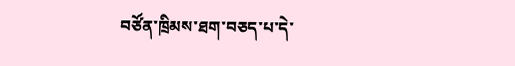བཙོན་ཁྲིམས་ཐག་བཅད་པ་དེ་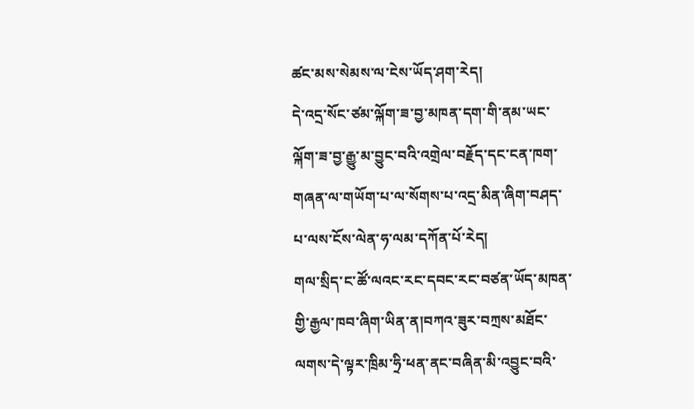ཚང་མས་སེམས་ལ་ངེས་ཡོད་ཤག་རེད།
དེ་འདྲ་སོང་ཙམ་ལྐོག་ཟ་བྱ་མཁན་དག་གི་ནམ་ཡང་ལྐོག་ཟ་བྱ་རྒྱུ་མ་བྱུང་བའི་འགྲེལ་བརྗོད་དང་ངན་ཁག་གཞན་ལ་གཡོག་པ་ལ་སོགས་པ་འདྲ་མིན་ཞིག་བཤད་པ་ལས་ངོས་ལེན་ཧ་ལམ་དཀོན་པོ་རེད།
གལ་སྲིད་ང་ཚོ་ལའང་རང་དབང་རང་བཙན་ཡོད་མཁན་གྱི་རྒྱལ་ཁབ་ཞིག་ཡིན་ན།བཀའ་ཟུར་བཀྲས་མཐོང་ལགས་དེ་ལྟར་ཁྲིམ་ཧྲི་ཕན་ནང་བཞིན་མི་འབྱུང་བའི་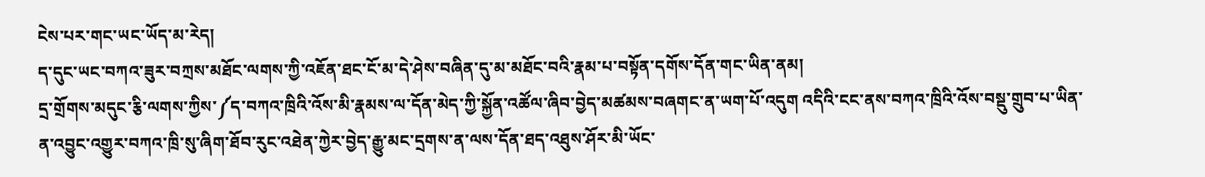ངེས་པར་གང་ཡང་ཡོད་མ་རེད།
ད་དུང་ཡང་བཀའ་ཟུར་བཀྲས་མཐོང་ལགས་ཀྱི་འཇོན་ཐང་ངོ་མ་དེ་ཤེས་བཞིན་དུ་མ་མཐོང་བའི་རྣམ་པ་བསྟོན་དགོས་དོན་གང་ཡིན་ནམ།
དྲ་གྲོགས་མདུང་རྕི་ལགས་ཀྱིས་༼ད་བཀའ་ཁྲིའི་འོས་མི་རྣམས་ལ་དོན་མེད་ཀྱི་སྐྱོན་འཚོལ་ཞིབ་བྱེད་མཚམས་བཞགང་ན་ཡག་པོ་འདུག འདིའི་ངང་ནས་བཀའ་ཁྲིའི་འོས་བསྡུ་གྲུབ་པ་ཡིན་ན་འབྱུང་འགྱུར་བཀའ་ཁྲི་སུ་ཞིག་ཐོབ་རུང་འཐེན་ཀྱེར་བྱེད་རྒྱུ་མང་དྲགས་ན་ལས་དོན་ཐད་འཐུས་ཤོར་མི་ཡོང་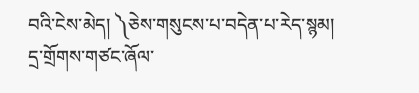བའི་ངེས་མེད། ༽ཅེས་གསུངས་པ་བདེན་པ་རེད་སྙམ།
དྲ་གྲོགས་གཙང་ཞོལ་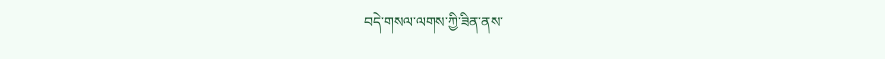བདེ་གསལ་ལགས་ཀྱི་ཟིན་ནས་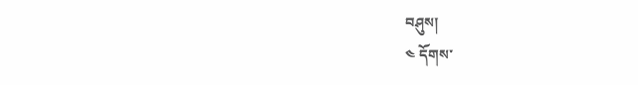བཤུས།
༤ དོགས་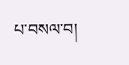པ་བསལ་བ།